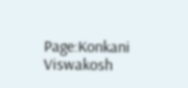Page:Konkani Viswakosh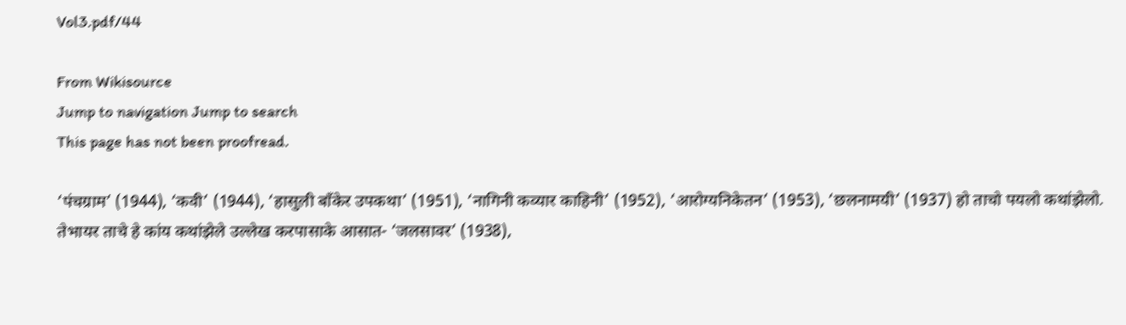Vol3.pdf/44

From Wikisource
Jump to navigation Jump to search
This page has not been proofread.

‘पंचग्राम’ (1944), ‘कवी’ (1944), ‘हासुली बाँकेर उपकथा’ (1951), ‘नागिनी कव्यार काहिनी’ (1952), ‘आरोग्यनिकेतन’ (1953), ‘छलनामयी’ (1937) हो ताचो पयलो कथांझेलो. तेभायर ताचे हे कांय कथांझेले उल्लेख करपासाके आसात- ‘जलसावर’ (1938),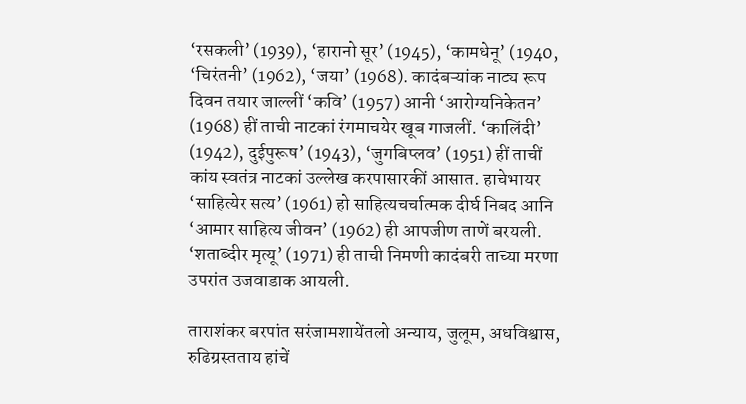‘रसकली’ (1939), ‘हारानो सूर’ (1945), ‘कामधेनू’ (1940, ‘चिरंतनी’ (1962), ‘जया’ (1968). कादंबऱ्यांक नाट्य रूप दिवन तयार जाल्लीं ‘कवि’ (1957) आनी ‘आरोग्यनिकेतन’ (1968) हीं ताची नाटकां रंगमाचयेर खूब गाजलीं. ‘कालिंदी’ (1942), दुईपुरूष’ (1943), ‘जुगबिप्लव’ (1951) हीं ताचीं कांय स्वतंत्र नाटकां उल्लेख करपासारकीं आसात. हाचेभायर ‘साहित्येर सत्य’ (1961) हो साहित्यचर्चात्मक दीर्घ निबद आनि ‘आमार साहित्य जीवन’ (1962) ही आपजीण ताणें बरयली. ‘शताब्दीर मृत्यू’ (1971) ही ताची निमणी कादंबरी ताच्या मरणा उपरांत उजवाडाक आयली.

ताराशंकर बरपांत सरंजामशायेंतलो अन्याय, जुलूम, अधविश्वास, रुढिग्रस्तताय हांचें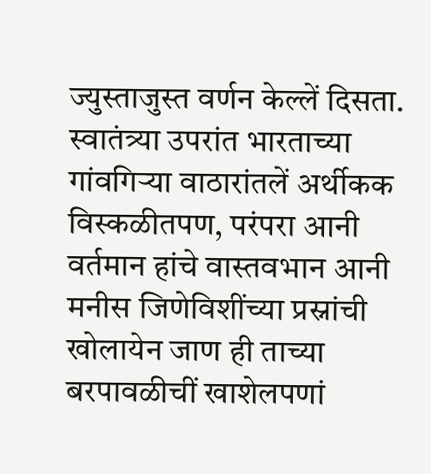ज्युस्ताजुस्त वर्णन केल्लें दिसता. स्वातंत्र्या उपरांत भारताच्या गांवगिऱ्या वाठारांतलें अर्थीकक विस्कळीतपण, परंपरा आनी वर्तमान हांचे वास्तवभान आनी मनीस जिणेविशींच्या प्रस्नांची खोलायेन जाण ही ताच्या बरपावळीचीं खाशेलपणां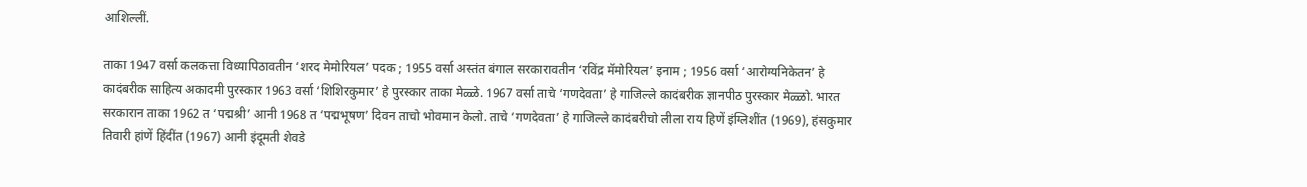आशिल्लीं.

ताका 1947 वर्सा कलकत्ता विध्यापिठावतीन ‘शरद मेमोरियल’ पदक ; 1955 वर्सा अस्तंत बंगाल सरकारावतीन ‘रविंद्र मॅमोरियल’ इनाम ; 1956 वर्सा ‘आरोग्यनिकेतन’ हे कादंबरीक साहित्य अकादमी पुरस्कार 1963 वर्सा ‘शिशिरकुमार’ हे पुरस्कार ताका मेळ्ळे. 1967 वर्सा ताचे ‘गणदेवता’ हे गाजिल्ले कादंबरीक ज्ञानपीठ पुरस्कार मेळ्ळो. भारत सरकारान ताका 1962 त ‘पद्मश्री’ आनी 1968 त ‘पद्मभूषण’ दिवन ताचो भोवमान केलो. ताचे ‘गणदेवता’ हे गाजिल्ले कादंबरीचो लीला राय हिणें इंग्लिशींत (1969), हंसकुमार तिवारी हांणें हिंदींत (1967) आनी इंदूमती शेवडे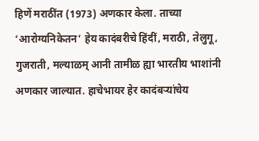हिणें मराठींत (1973) अणकार केला. ताच्या ‘आरोग्यनिकेतन’ हेय कादंबरीचे हिंदीं, मराठी, तेलुगू, गुजराती, मल्याळम् आनी तामीळ ह्या भारतीय भाशांनी अणकार जाल्यात. हाचेभायर हेर कादंबऱ्यांचेय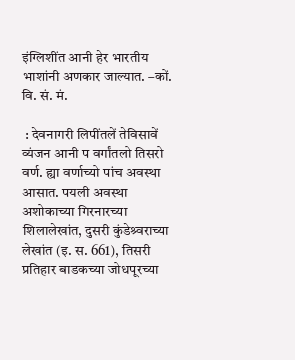इंग्लिशींत आनी हेर भारतीय भाशांनी अणकार जाल्यात. –कों. वि. सं. मं.

 : देवनागरी लिपींतलें तेविसावें व्यंजन आनी प वर्गांतलो तिसरो वर्ण. ह्या वर्णाच्यो पांच अवस्था आसात. पयली अवस्था अशोकाच्या गिरनारच्या शिलालेखांत, दुसरी कुंडेश्र्वराच्या लेखांत (इ. स. 661), तिसरी प्रतिहार बाडकच्या जोधपूरच्या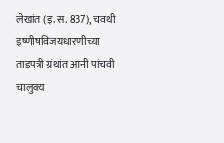लेखांत (इ. स. 837), चवथी इष्णीषविजयधारणीच्या ताडपत्री ग्रंथांत आनी पांचवी चालुक्य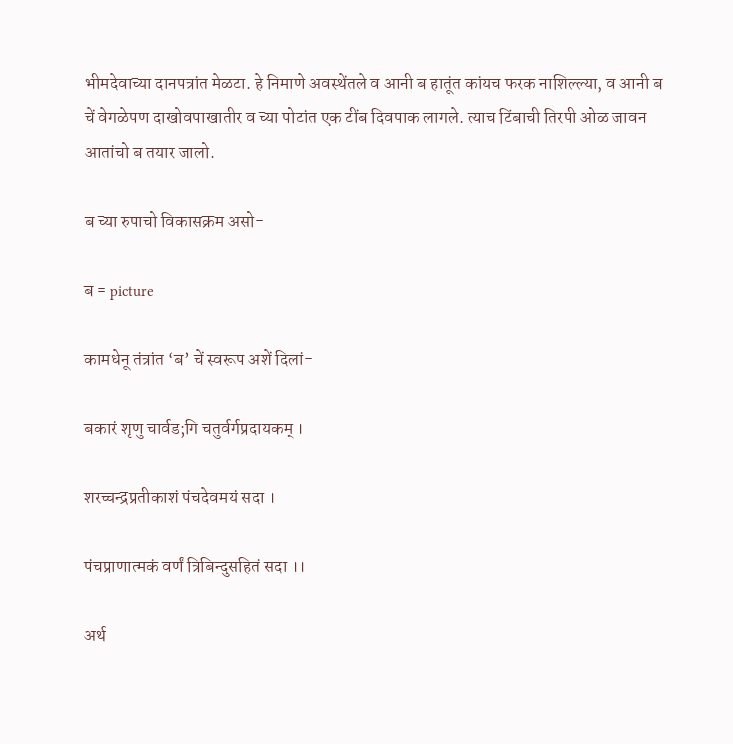भीमदेवाच्या दानपत्रांत मेळटा. हे निमाणे अवस्थेंतले व आनी ब हातूंत कांयच फरक नाशिल्ल्या, व आनी ब चें वेगळेपण दाखोवपाखातीर व च्या पोटांत एक टींब दिवपाक लागले. त्याच टिंबाची तिरपी ओळ जावन आतांचो ब तयार जालो.

ब च्या रुपाचो विकासक्रम असो-

ब = picture

कामधेनू तंत्रांत ‘ब’ चें स्वरूप अशें दिलां-

बकारं शृणु चार्वड;गि चतुर्वर्गप्रदायकम् ।

शरच्चन्द्रप्रतीकाशं पंचदेवमयं सदा ।

पंचप्राणात्मकं वर्णं त्रिबिन्दुसहितं सदा ।।

अर्थ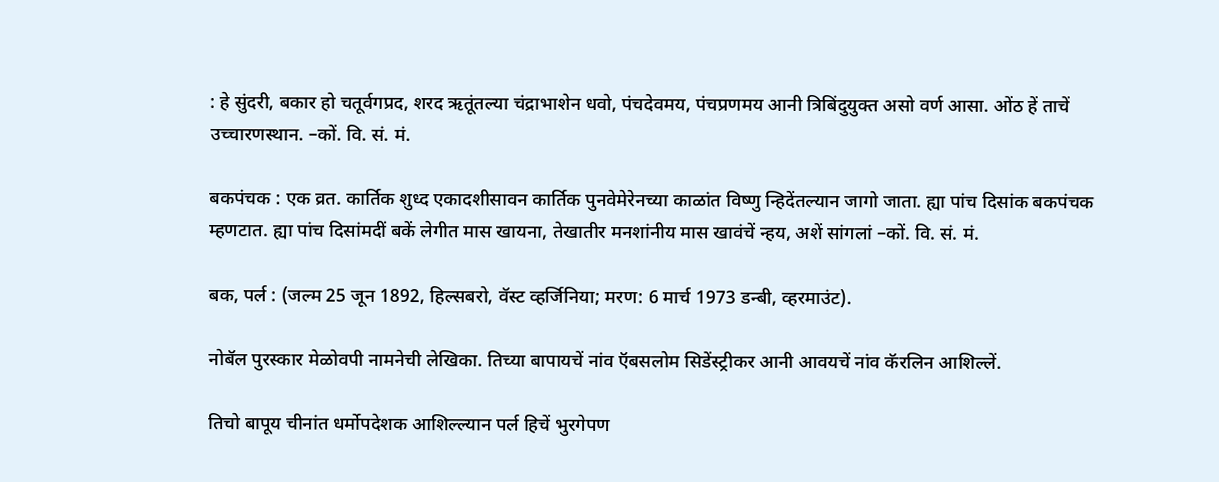: हे सुंदरी, बकार हो चतूर्वगप्रद, शरद ऋतूंतल्या चंद्राभाशेन धवो, पंचदेवमय, पंचप्रणमय आनी त्रिबिंदुयुक्त असो वर्ण आसा. ओंठ हें ताचें उच्चारणस्थान. –कों. वि. सं. मं.

बकपंचक : एक व्रत. कार्तिक शुध्द एकादशीसावन कार्तिक पुनवेमेरेनच्या काळांत विष्णु न्हिदेंतल्यान जागो जाता. ह्या पांच दिसांक बकपंचक म्हणटात. ह्या पांच दिसांमदीं बकें लेगीत मास खायना, तेखातीर मनशांनीय मास खावंचें न्हय, अशें सांगलां –कों. वि. सं. मं.

बक, पर्ल : (जल्म 25 जून 1892, हिल्सबरो, वॅस्ट व्हर्जिनिया; मरण: 6 मार्च 1973 डन्बी, व्हरमाउंट).

नोबॅल पुरस्कार मेळोवपी नामनेची लेखिका. तिच्या बापायचें नांव ऍबसलोम सिडेंस्ट्रीकर आनी आवयचें नांव कॅरलिन आशिल्लें.

तिचो बापूय चीनांत धर्मोपदेशक आशिल्ल्यान पर्ल हिचें भुरगेपण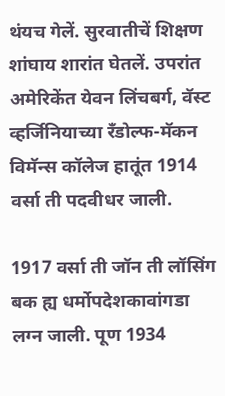थंयच गेलें. सुरवातीचें शिक्षण शांघाय शारांत घेतलें. उपरांत अमेरिकेंत येवन लिंचबर्ग, वॅस्ट व्हर्जिनियाच्या रँडोल्फ-मॅकन विमॅन्स कॉलेज हातूंत 1914 वर्सा ती पदवीधर जाली.

1917 वर्सा ती जॉन ती लॉसिंग बक ह्य धर्मोपदेशकावांगडा लग्न जाली. पूण 1934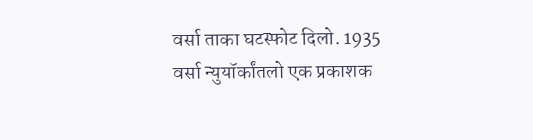वर्सा ताका घटस्फोट दिलो. 1935 वर्सा न्युयॉर्कांतलो एक प्रकाशक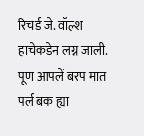रिचर्ड जे. वॉल्श हाचेकडेन लग्न जाली. पूण आपलें बरप मात पर्ल बक ह्या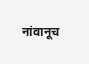नांवानूच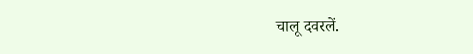चालू दवरलें.